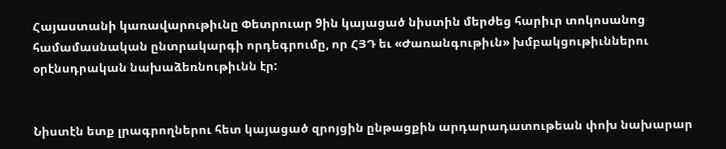Հայաստանի կառավարութիւնը Փետրուար 9ին կայացած նիստին մերժեց հարիւր տոկոսանոց համամասնական ընտրակարգի որդեգրումը, որ ՀՅԴ եւ «Ժառանգութիւն» խմբակցութիւններու օրէնսդրական նախաձեռնութիւնն էր:


Նիստէն ետք լրագրողներու հետ կայացած զրոյցին ընթացքին արդարադատութեան փոխ նախարար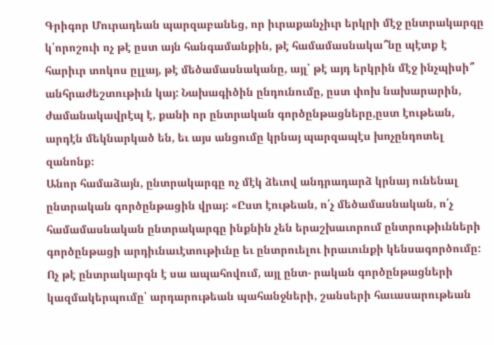Գրիգոր Մուրադեան պարզաբանեց, որ իւրաքանչիւր երկրի մէջ ընտրակարգը կ՛որոշուի ոչ թէ ըստ այն հանգամանքին, թէ համամասնակա՞նը պէտք է հարիւր տոկոս ըլլայ, թէ մեծամասնականը, այլ՝ թէ այդ երկրին մէջ ինչպիսի՞ անհրաժեշտութիւն կայ: Նախագիծին ընդունումը, ըստ փոխ նախարարին, ժամանակավրէպ է, քանի որ ընտրական գործընթացները,ըստ էութեան, արդէն մեկնարկած են, եւ այս անցումը կրնայ պարզապէս խոչընդոտել զանոնք։
Անոր համաձայն, ընտրակարգը ոչ մէկ ձեւով անդրադարձ կրնայ ունենալ ընտրական գործընթացին վրայ: «Ըստ էութեան, ո՛չ մեծամասնական, ո՛չ համամասնական ընտրակարգը ինքնին չեն երաշխաւորում ընտրութիւնների գործընթացի արդիւնաւէտութիւնը եւ ընտրուելու իրաւունքի կենսագործումը: Ոչ թէ ընտրակարգն է սա ապահովում, այլ ընտ- րական գործընթացների կազմակերպումը՝ արդարութեան պահանջների, շանսերի հաւասարութեան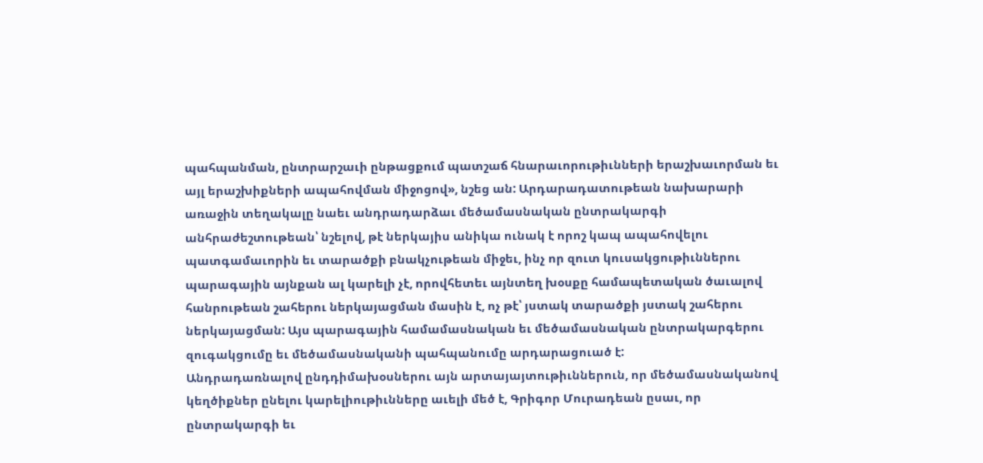պահպանման, ընտրարշաւի ընթացքում պատշաճ հնարաւորութիւնների երաշխաւորման եւ այլ երաշխիքների ապահովման միջոցով», նշեց ան: Արդարադատութեան նախարարի առաջին տեղակալը նաեւ անդրադարձաւ մեծամասնական ընտրակարգի անհրաժեշտութեան՝ նշելով, թէ ներկայիս անիկա ունակ է որոշ կապ ապահովելու պատգամաւորին եւ տարածքի բնակչութեան միջեւ, ինչ որ զուտ կուսակցութիւններու պարագային այնքան ալ կարելի չէ, որովհետեւ այնտեղ խօսքը համապետական ծաւալով հանրութեան շահերու ներկայացման մասին է, ոչ թէ՝ յստակ տարածքի յստակ շահերու ներկայացման: Այս պարագային համամասնական եւ մեծամասնական ընտրակարգերու զուգակցումը եւ մեծամասնականի պահպանումը արդարացուած է:
Անդրադառնալով ընդդիմախօսներու այն արտայայտութիւններուն, որ մեծամասնականով կեղծիքներ ընելու կարելիութիւնները աւելի մեծ է, Գրիգոր Մուրադեան ըսաւ, որ ընտրակարգի եւ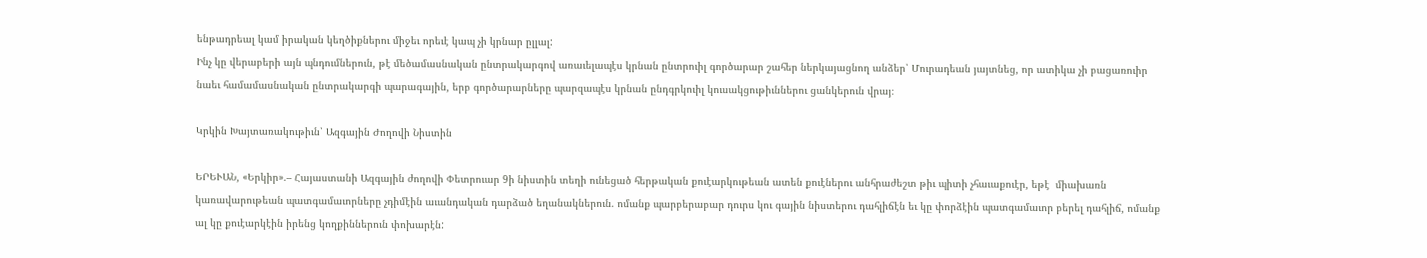ենթադրեալ կամ իրական կեղծիքներու միջեւ որեւէ կապ չի կրնար ըլլալ:
Ինչ կը վերաբերի այն պնդումներուն, թէ մեծամասնական ընտրակարգով առաւելապէս կրնան ընտրուիլ գործարար շահեր ներկայացնող անձեր՝ Մուրադեան յայտնեց, որ ատիկա չի բացառուիր նաեւ համամասնական ընտրակարգի պարագային, երբ գործարարները պարզապէս կրնան ընդգրկուիլ կուսակցութիւններու ցանկերուն վրայ։

Կրկին Խայտառակութիւն՝ Ազգային Ժողովի Նիստին

ԵՐԵՒԱՆ, «Երկիր».– Հայաստանի Ազգային ժողովի Փետրուար 9ի նիստին տեղի ունեցած հերթական քուէարկութեան ատեն քուէներու անհրաժեշտ թիւ պիտի չհաւաքուէր, եթէ  միախառն կառավարութեան պատգամաւորները չդիմէին աւանդական դարձած եղանակներուն. ոմանք պարբերաբար դուրս կու գային նիստերու դահլիճէն եւ կը փորձէին պատգամաւոր բերել դահլիճ, ոմանք ալ կը քուէարկէին իրենց կողքիններուն փոխարէն: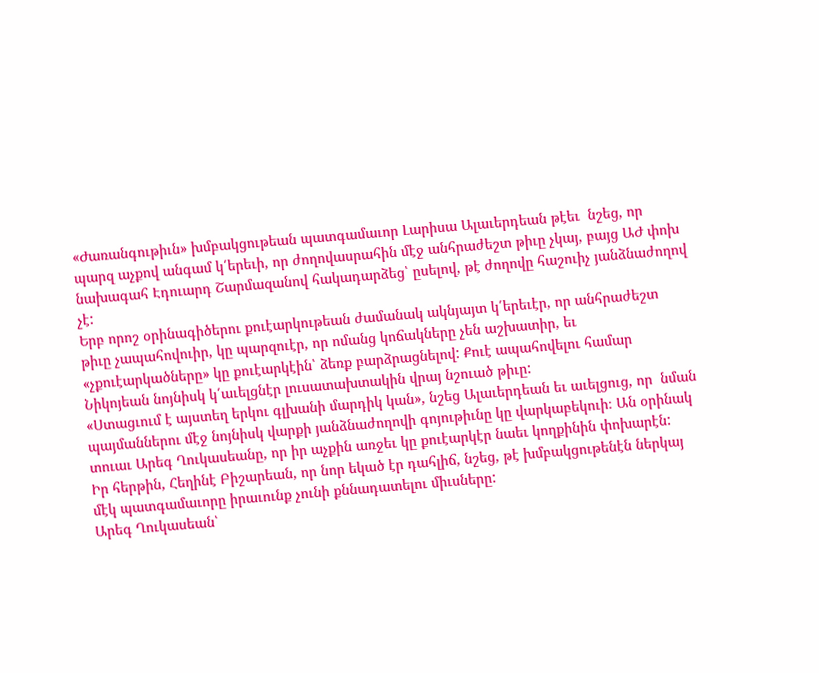«Ժառանգութիւն» խմբակցութեան պատգամաւոր Լարիսա Ալաւերդեան թէեւ  նշեց, որ պարզ աչքով անգամ կ՛երեւի, որ ժողովասրահին մէջ անհրաժեշտ թիւը չկայ, բայց ԱԺ փոխ նախագահ Էդուարդ Շարմազանով հակադարձեց՝ ըսելով, թէ ժողովը հաշուիչ յանձնաժողով չէ:
Երբ որոշ օրինագիծերու քուէարկութեան ժամանակ ակնյայտ կ՛երեւէր, որ անհրաժեշտ թիւը չապահովուիր, կը պարզուէր, որ ոմանց կոճակները չեն աշխատիր, եւ «չքուէարկածները» կը քուէարկէին՝ ձեռք բարձրացնելով: Քուէ ապահովելու համար Նիկոյեան նոյնիսկ կ՛աւելցնէր լուսատախտակին վրայ նշուած թիւը:
«Ստացւում է այստեղ երկու գլխանի մարդիկ կան», նշեց Ալաւերդեան եւ աւելցուց, որ  նման պայմաններու մէջ նոյնիսկ վարքի յանձնաժողովի գոյութիւնը կը վարկաբեկուի։ Ան օրինակ տուաւ Արեգ Ղուկասեանը, որ իր աչքին առջեւ կը քուէարկէր նաեւ կողքինին փոխարէն:
Իր հերթին, Հեղինէ Բիշարեան, որ նոր եկած էր դահլիճ, նշեց, թէ խմբակցութենէն ներկայ մէկ պատգամաւորը իրաւունք չունի քննադատելու միւսները:
Արեգ Ղուկասեան՝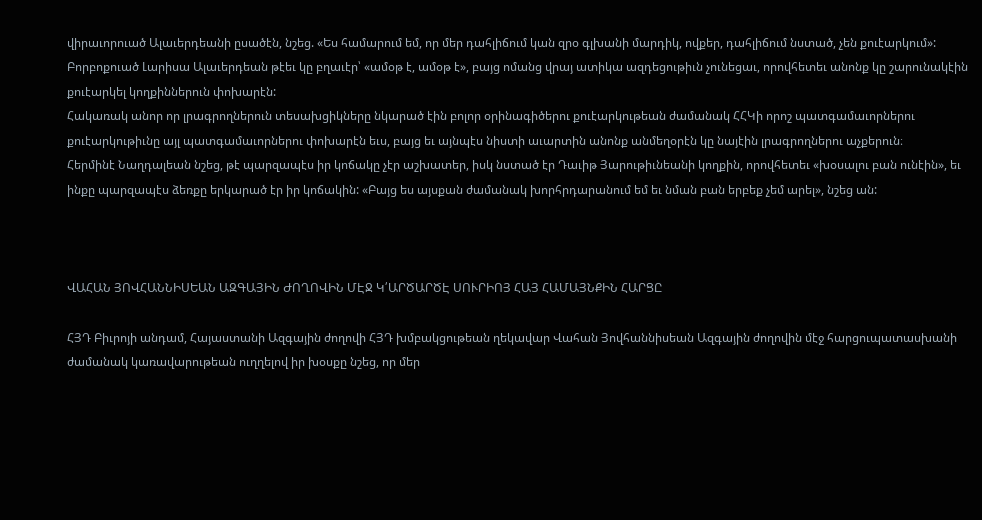վիրաւորուած Ալաւերդեանի ըսածէն, նշեց. «Ես համարում եմ, որ մեր դահլիճում կան զրօ գլխանի մարդիկ, ովքեր, դահլիճում նստած, չեն քուէարկում»: Բորբոքուած Լարիսա Ալաւերդեան թէեւ կը բղաւէր՝ «ամօթ է, ամօթ է», բայց ոմանց վրայ ատիկա ազդեցութիւն չունեցաւ, որովհետեւ անոնք կը շարունակէին քուէարկել կողքիններուն փոխարէն:
Հակառակ անոր որ լրագրողներուն տեսախցիկները նկարած էին բոլոր օրինագիծերու քուէարկութեան ժամանակ ՀՀԿի որոշ պատգամաւորներու քուէարկութիւնը այլ պատգամաւորներու փոխարէն եւս, բայց եւ այնպէս նիստի աւարտին անոնք անմեղօրէն կը նայէին լրագրողներու աչքերուն։
Հերմինէ Նաղդալեան նշեց, թէ պարզապէս իր կոճակը չէր աշխատեր, իսկ նստած էր Դաւիթ Յարութիւնեանի կողքին, որովհետեւ «խօսալու բան ունէին», եւ ինքը պարզապէս ձեռքը երկարած էր իր կոճակին: «Բայց ես այսքան ժամանակ խորհրդարանում եմ եւ նման բան երբեք չեմ արել», նշեց ան:



ՎԱՀԱՆ ՅՈՎՀԱՆՆԻՍԵԱՆ ԱԶԳԱՅԻՆ ԺՈՂՈՎԻՆ ՄԷՋ Կ՛ԱՐԾԱՐԾԷ ՍՈՒՐԻՈՅ ՀԱՅ ՀԱՄԱՅՆՔԻՆ ՀԱՐՑԸ

ՀՅԴ Բիւրոյի անդամ, Հայաստանի Ազգային ժողովի ՀՅԴ խմբակցութեան ղեկավար Վահան Յովհաննիսեան Ազգային ժողովին մէջ հարցուպատասխանի ժամանակ կառավարութեան ուղղելով իր խօսքը նշեց, որ մեր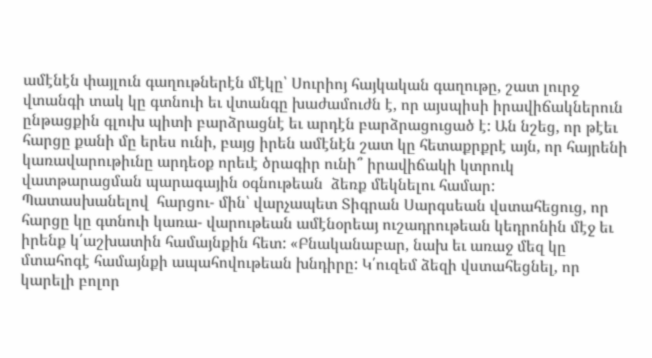ամէնէն փայլուն գաղութներէն մէկը՝ Սուրիոյ հայկական գաղութը, շատ լուրջ վտանգի տակ կը գտնուի եւ վտանգը խաժամուժն է, որ այսպիսի իրավիճակներուն ընթացքին գլուխ պիտի բարձրացնէ եւ արդէն բարձրացուցած է: Ան նշեց, որ թէեւ հարցը քանի մը երես ունի, բայց իրեն ամէնէն շատ կը հետաքրքրէ այն, որ հայրենի կառավարութիւնը արդեօք որեւէ ծրագիր ունի՞ իրավիճակի կտրուկ վատթարացման պարագային օգնութեան  ձեռք մեկնելու համար:
Պատասխանելով  հարցու- մին՝ վարչապետ Տիգրան Սարգսեան վստահեցուց, որ հարցը կը գտնուի կառա- վարութեան ամէնօրեայ ուշադրութեան կեդրոնին մէջ եւ իրենք կ՛աշխատին համայնքին հետ: «Բնականաբար, նախ եւ առաջ մեզ կը մտահոգէ համայնքի ապահովութեան խնդիրը: Կ՛ուզեմ ձեզի վստահեցնել, որ կարելի բոլոր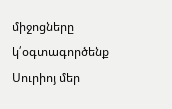միջոցները կ՛օգտագործենք Սուրիոյ մեր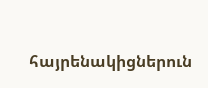հայրենակիցներուն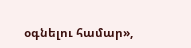օգնելու համար»,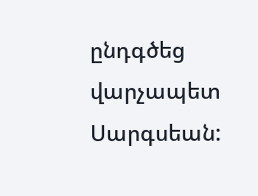ընդգծեց վարչապետ Սարգսեան: